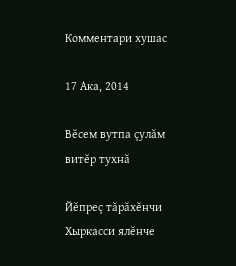Комментари хушас

17 Ака, 2014

Вĕсем вутпа çулăм витĕр тухнă

Йĕпреç тăрăхĕнчи Хыркасси ялĕнче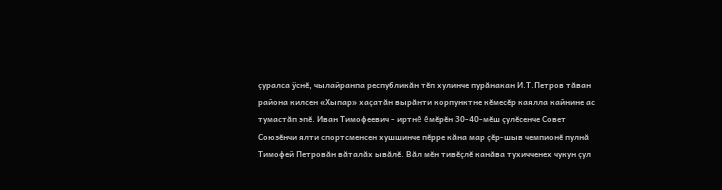çуралса ÿснĕ, чылайранпа республикăн тĕп хулинче пурăнакан И.Т.Петров тăван района килсен «Хыпар» хаçатăн вырăнти корпунктне кĕмесĕр каялла кайнине ас тумастăп эпĕ. Иван Тимофеевич - иртнĕ ĕмĕрĕн 30-40-мĕш çулĕсенче Совет Союзĕнчи ялти спортсменсен хушшинче пĕрре кăна мар çĕр-шыв чемпионĕ пулнă Тимофей Петровăн вăталăх ывăлĕ. Вăл мĕн тивĕçлĕ канăва тухичченех чукун çул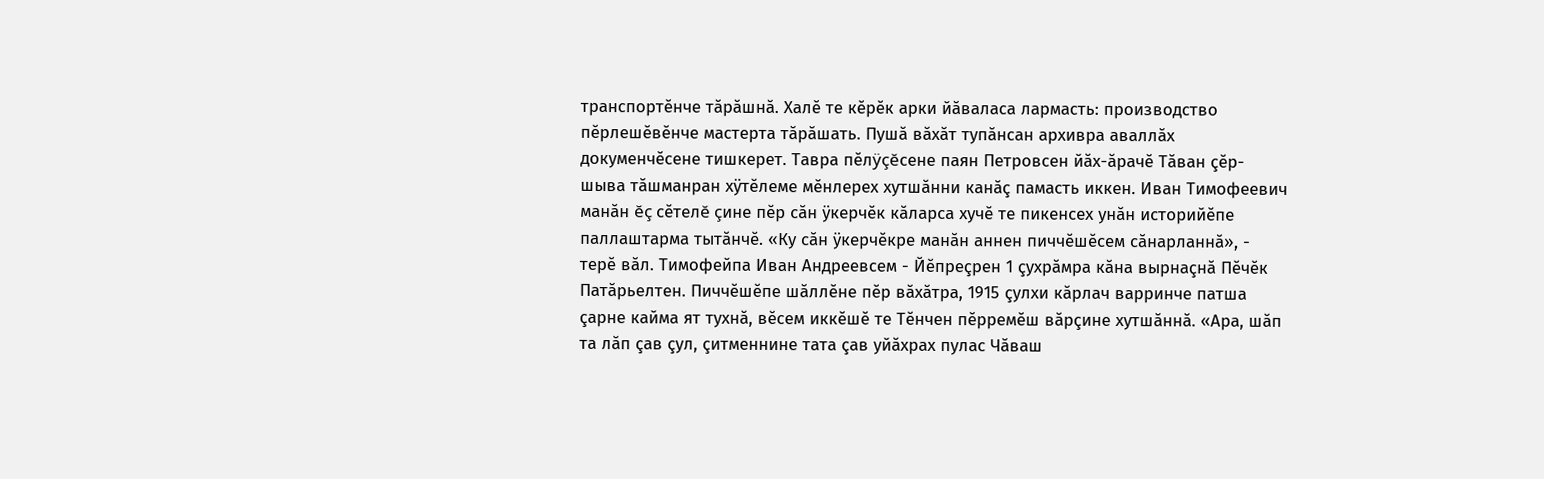транспортĕнче тăрăшнă. Халĕ те кĕрĕк арки йăваласа лармасть: производство пĕрлешĕвĕнче мастерта тăрăшать. Пушă вăхăт тупăнсан архивра аваллăх докуменчĕсене тишкерет. Тавра пĕлÿçĕсене паян Петровсен йăх-ăрачĕ Тăван çĕр-шыва тăшманран хÿтĕлеме мĕнлерех хутшăнни канăç памасть иккен. Иван Тимофеевич манăн ĕç сĕтелĕ çине пĕр сăн ÿкерчĕк кăларса хучĕ те пикенсех унăн историйĕпе паллаштарма тытăнчĕ. «Ку сăн ÿкерчĕкре манăн аннен пиччĕшĕсем сăнарланнă», - терĕ вăл. Тимофейпа Иван Андреевсем - Йĕпреçрен 1 çухрăмра кăна вырнаçнă Пĕчĕк Патăрьелтен. Пиччĕшĕпе шăллĕне пĕр вăхăтра, 1915 çулхи кăрлач варринче патша çарне кайма ят тухнă, вĕсем иккĕшĕ те Тĕнчен пĕрремĕш вăрçине хутшăннă. «Ара, шăп та лăп çав çул, çитменнине тата çав уйăхрах пулас Чăваш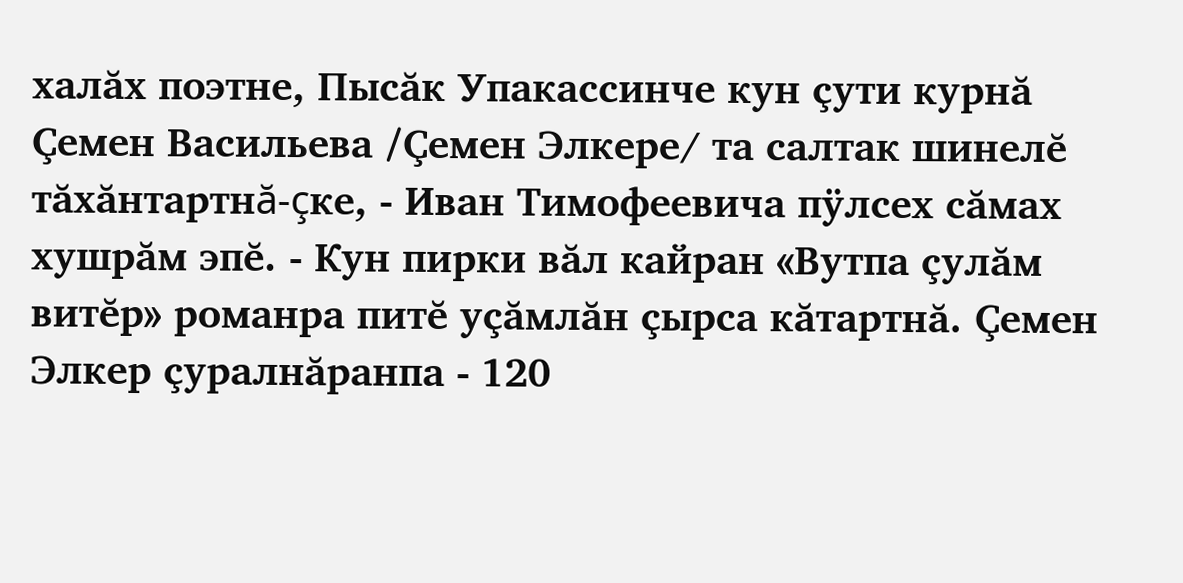халăх поэтне, Пысăк Упакассинче кун çути курнă Çемен Васильева /Çемен Элкере/ та салтак шинелĕ тăхăнтартнă-çке, - Иван Тимофеевича пÿлсех сăмах хушрăм эпĕ. - Кун пирки вăл кайран «Вутпа çулăм витĕр» романра питĕ уçăмлăн çырса кăтартнă. Çемен Элкер çуралнăранпа - 120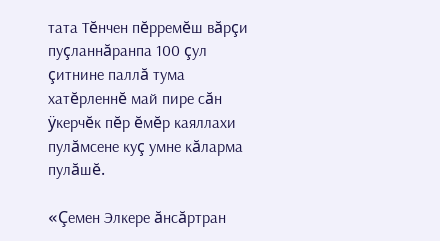тата Тĕнчен пĕрремĕш вăрçи пуçланнăранпа 100 çул çитнине паллă тума хатĕрленнĕ май пире сăн ÿкерчĕк пĕр ĕмĕр каяллахи пулăмсене куç умне кăларма пулăшĕ.

«Çемен Элкере ăнсăртран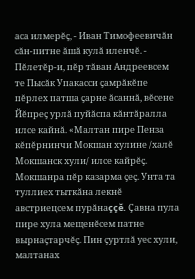аса илмерĕç, - Иван Тимофеевичăн сăн-питне ăшă кулă иленчĕ. - Пĕлетĕр-и, пĕр тăван Андреевсем те Пысăк Упакасси çамрăкĕпе пĕрлех патша çарне ăсаннă, вĕсене Йĕпреç урлă пуйăспа кăнтăралла илсе кайнă. «Малтан пире Пенза кĕпĕрнинчи Мокшан хулине /халĕ Мокшанск хули/ илсе кайрĕç. Мокшанра пĕр казарма çеç. Унта та туллиех тыткăна лекнĕ австриецсем пурăнаççĕ. Çавна пула пире хула мещенĕсем патне вырнаçтарчĕç. Пин çуртлă уес хули, малтанах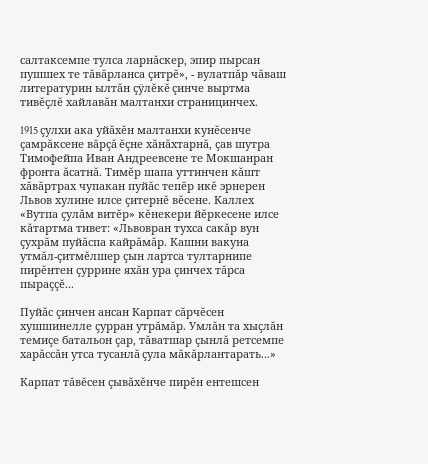салтаксемпе тулса ларнăскер, эпир пырсан пушшех те тăвăрланса çитрĕ», - вулатпăр чăваш литературин ылтăн çÿлĕкĕ çинче выртма тивĕçлĕ хайлавăн малтанхи страницинчех.

1915 çулхи ака уйăхĕн малтанхи кунĕсенче çамрăксене вăрçă ĕçне хăнăхтарнă, çав шутра Тимофейпа Иван Андреевсене те Мокшанран фронта ăсатнă. Тимĕр шапа уттинчен кăшт хăвăртрах чупакан пуйăс тепĕр икĕ эрнерен Львов хулине илсе çитернĕ вĕсене. Каллех «Вутпа çулăм витĕр» кĕнекери йĕркесене илсе кăтартма тивет: «Львовран тухса сакăр вун çухрăм пуйăспа кайрăмăр. Кашни вакуна утмăл-çитмĕлшер çын лартса тултарнипе пирĕнтен çуррине яхăн ура çинчех тăрса пыраççĕ...

Пуйăс çинчен ансан Карпат сăрчĕсен хушшинелле çурран утрăмăр. Умлăн та хыçлăн темиçе батальон çар, тăватшар çынлă ретсемпе харăссăн утса тусанлă çула мăкăрлантарать...»

Карпат тăвĕсен çывăхĕнче пирĕн ентешсен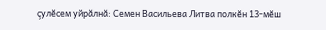çулĕсем уйрăлнă: Семен Васильева Литва полкĕн 13-мĕш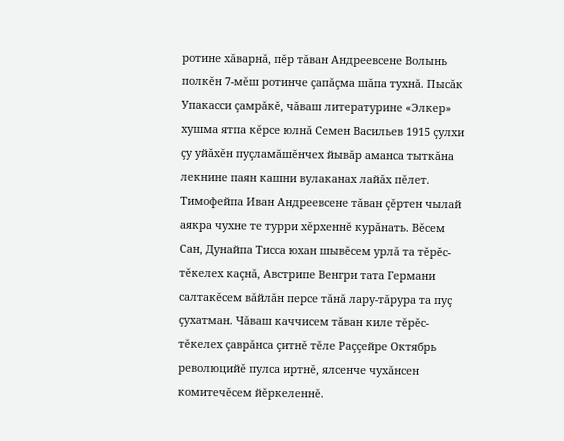ротине хăварнă, пĕр тăван Андреевсене Волынь полкĕн 7-мĕш ротинче çапăçма шăпа тухнă. Пысăк Упакасси çамрăкĕ, чăваш литературине «Элкер» хушма ятпа кĕрсе юлнă Семен Васильев 1915 çулхи çу уйăхĕн пуçламăшĕнчех йывăр аманса тыткăна лекнине паян кашни вулаканах лайăх пĕлет. Тимофейпа Иван Андреевсене тăван çĕртен чылай аякра чухне те турри хĕрхеннĕ курăнать. Вĕсем Сан, Дунайпа Тисса юхан шывĕсем урлă та тĕрĕс-тĕкелех каçнă, Австрипе Венгри тата Германи салтакĕсем вăйлăн персе тăнă лару-тăрура та пуç çухатман. Чăваш каччисем тăван киле тĕрĕс-тĕкелех çаврăнса çитнĕ тĕле Раççейре Октябрь революцийĕ пулса иртнĕ, ялсенче чухăнсен комитечĕсем йĕркеленнĕ.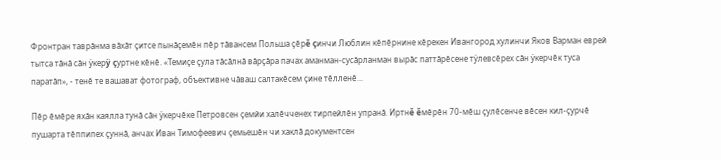Фронтран таврăнма вăхăт çитсе пынăçемĕн пĕр тăвансем Польша çĕрĕ çинчи Люблин кĕпĕрнине кĕрекен Ивангород хулинчи Яков Варман еврей тытса тăнă сăн ÿкерÿ çуртне кĕнĕ. «Темиçе çула тăсăлнă вăрçăра пачах аманман-сусăрланман вырăс паттăрĕсене тÿлевсĕрех сăн ÿкерчĕк туса паратăп», - тенĕ те вашават фотограф, объективне чăваш салтакĕсем çине тĕлленĕ...

Пĕр ĕмĕре яхăн каялла тунă сăн ÿкерчĕке Петровсен çемйи халĕчченех тирпейлĕн упранă. Иртнĕ ĕмĕрĕн 70-мĕш çулĕсенче вĕсен кил-çурчĕ пушарта тĕппипех çуннă, анчах Иван Тимофеевич çемьешĕн чи хаклă документсен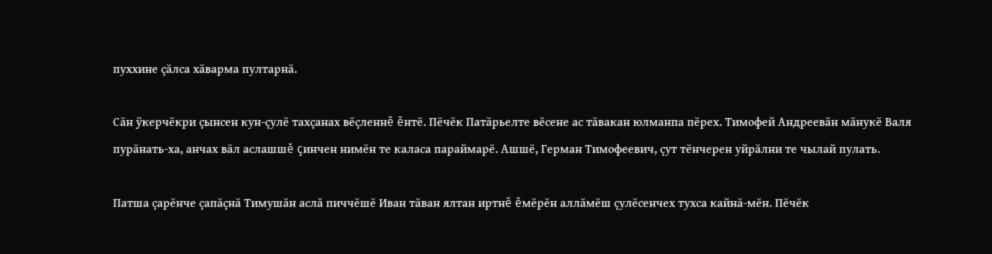пуххине çăлса хăварма пултарнă.

Сăн ÿкерчĕкри çынсен кун-çулĕ тахçанах вĕçленнĕ ĕнтĕ. Пĕчĕк Патăрьелте вĕсене ас тăвакан юлманпа пĕрех. Тимофей Андреевăн мăнукĕ Валя пурăнать-ха, анчах вăл аслашшĕ çинчен нимĕн те каласа параймарĕ. Ашшĕ, Герман Тимофеевич, çут тĕнчерен уйрăлни те чылай пулать.

Патша çарĕнче çапăçнă Тимушăн аслă пиччĕшĕ Иван тăван ялтан иртнĕ ĕмĕрĕн аллăмĕш çулĕсенчех тухса кайнă-мĕн. Пĕчĕк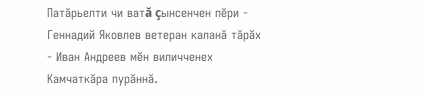Патăрьелти чи ватă çынсенчен пĕри - Геннадий Яковлев ветеран каланă тăрăх - Иван Андреев мĕн виличченех Камчаткăра пурăннă.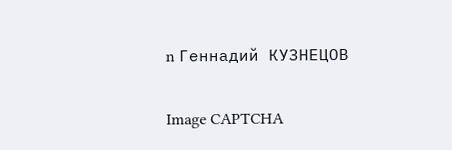n Геннадий КУЗНЕЦОВ

Image CAPTCHA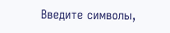Введите символы,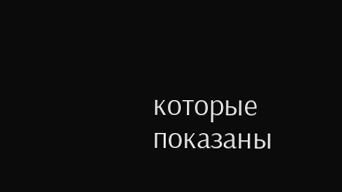которые показаны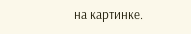на картинке.